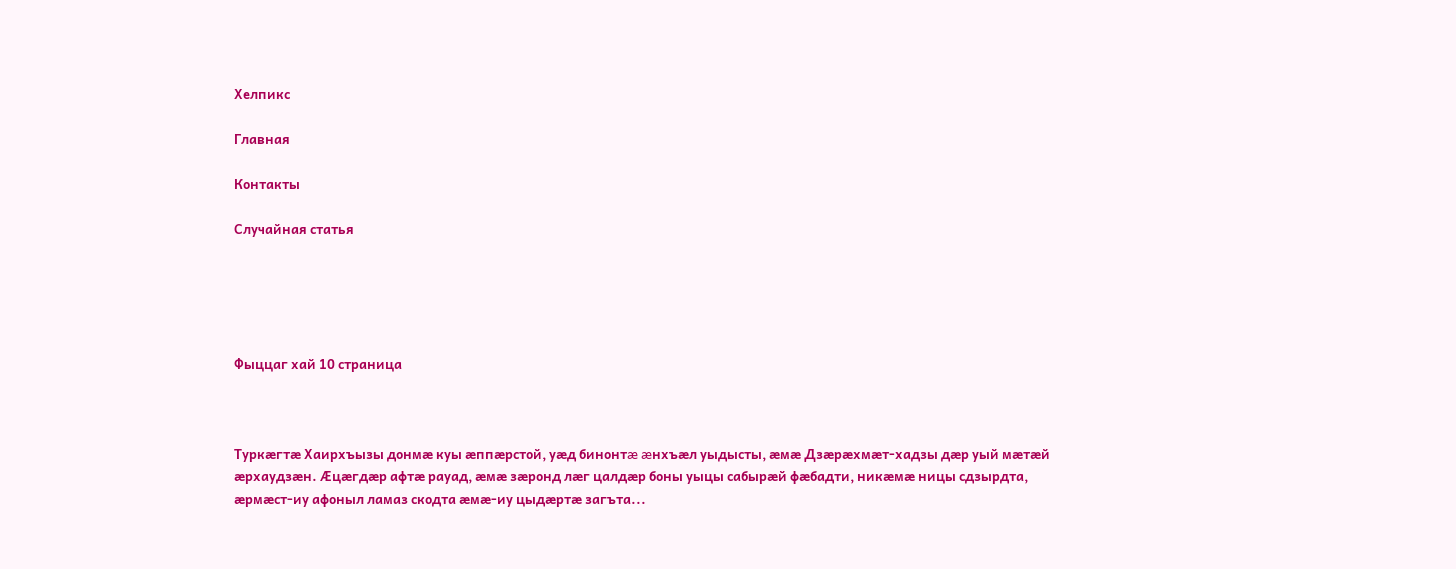Хелпикс

Главная

Контакты

Случайная статья





Фыццаг хай 10 страница



Туркæгтæ Хаирхъызы донмæ куы æппæрстой, уæд бинонтæ æнхъæл уыдысты, æмæ Дзæрæхмæт-хадзы дæр уый мæтæй æрхаудзæн. Æцæгдæр афтæ рауад, æмæ зæронд лæг цалдæр боны уыцы сабырæй фæбадти, никæмæ ницы сдзырдта, æрмæст-иу афоныл ламаз скодта æмæ-иу цыдæртæ загъта...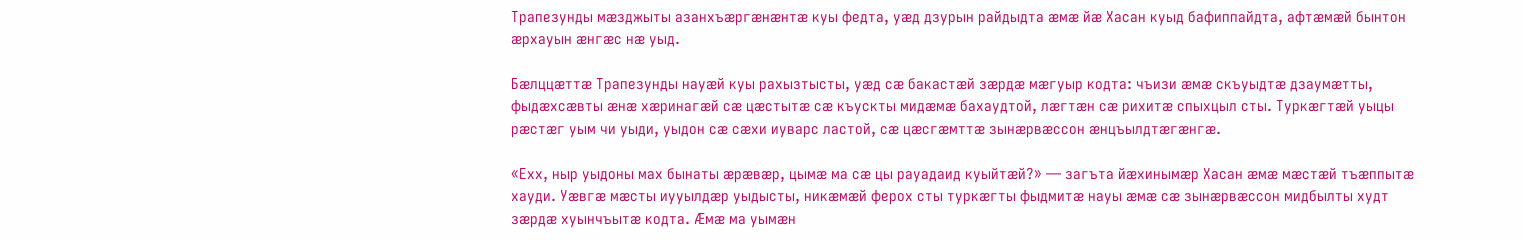Трапезунды мæзджыты азанхъæргæнæнтæ куы федта, уæд дзурын райдыдта æмæ йæ Хасан куыд бафиппайдта, афтæмæй бынтон æрхауын æнгæс нæ уыд.

Бæлццæттæ Трапезунды науæй куы рахызтысты, уæд сæ бакастæй зæрдæ мæгуыр кодта: чъизи æмæ скъуыдтæ дзаумæтты, фыдæхсæвты æнæ хæринагæй сæ цæстытæ сæ къускты мидæмæ бахаудтой, лæгтæн сæ рихитæ спыхцыл сты. Туркæгтæй уыцы рæстæг уым чи уыди, уыдон сæ сæхи иуварс ластой, сæ цæсгæмттæ зынæрвæссон æнцъылдтæгæнгæ.

«Ехх, ныр уыдоны мах бынаты æрæвæр, цымæ ма сæ цы рауадаид куыйтæй?» — загъта йæхинымæр Хасан æмæ мæстæй тъæппытæ хауди. Уæвгæ мæсты иууылдæр уыдысты, никæмæй ферох сты туркæгты фыдмитæ науы æмæ сæ зынæрвæссон мидбылты худт зæрдæ хуынчъытæ кодта. Æмæ ма уымæн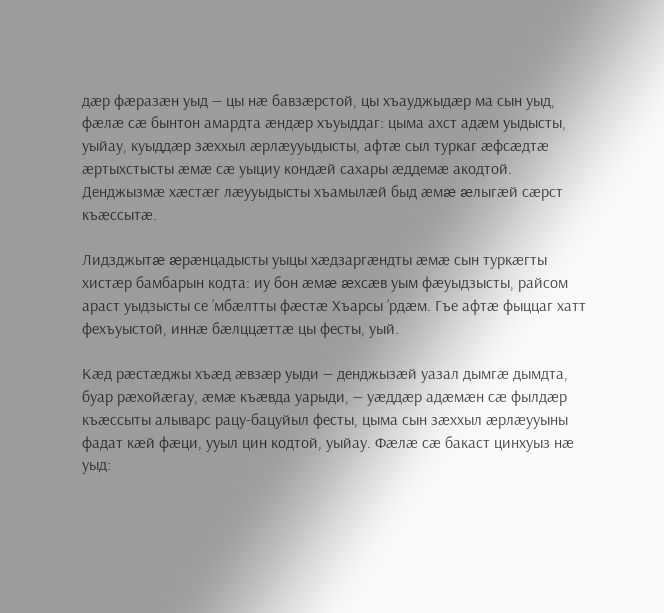дæр фæразæн уыд — цы нæ бавзæрстой, цы хъауджыдæр ма сын уыд, фæлæ сæ бынтон амардта æндæр хъуыддаг: цыма ахст адæм уыдысты, уыйау, куыддæр зæххыл æрлæууыдысты, афтæ сыл туркаг æфсæдтæ æртыхстысты æмæ сæ уыциу кондæй сахары æддемæ акодтой. Денджызмæ хæстæг лæууыдысты хъамылæй быд æмæ æлыгæй сæрст къæссытæ.

Лидзджытæ æрæнцадысты уыцы хæдзаргæндты æмæ сын туркæгты хистæр бамбарын кодта: иу бон æмæ æхсæв уым фæуыдзысты, райсом араст уыдзысты се ’мбæлтты фæстæ Хъарсы ’рдæм. Гъе афтæ фыццаг хатт фехъуыстой, иннæ бæлццæттæ цы фесты, уый.

Кæд рæстæджы хъæд æвзæр уыди — денджызæй уазал дымгæ дымдта, буар рæхойæгау, æмæ къæвда уарыди, — уæддæр адæмæн сæ фылдæр къæссыты алыварс рацу-бацуйыл фесты, цыма сын зæххыл æрлæууыны фадат кæй фæци, ууыл цин кодтой, уыйау. Фæлæ сæ бакаст цинхуыз нæ уыд: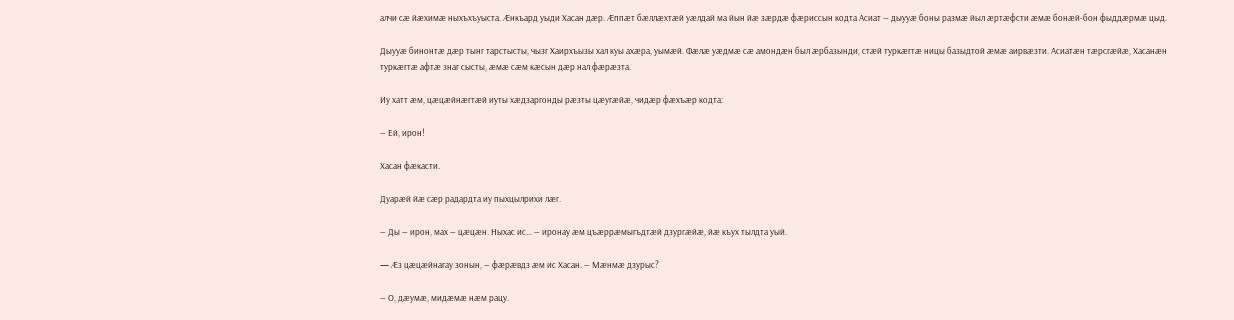алчи сæ йæхимæ ныхъхъуыста. Æнкъард уыди Хасан дæр. Æппæт бæллæхтæй уæлдай ма йын йæ зæрдæ фæриссын кодта Асиат — дыууæ боны размæ йыл æртæфсти æмæ бонæй-бон фыддæрмæ цыд.

Дыууæ бинонтæ дæр тынг тарстысты, чызг Хаирхъызы хал куы ахæра, уымæй. Фæлæ уæдмæ сæ амондæн был æрбазынди, стæй туркæгтæ ницы базыдтой æмæ аирвæзти. Асиатæн тæрсгæйæ, Хасанæн туркæгтæ афтæ знаг сысты, æмæ сæм кæсын дæр нал фæрæзта.

Иу хатт æм, цæцæйнæгтæй иуты хæдзаргонды рæзты цæугæйæ, чидæр фæхъæр кодта:

— Ей, ирон!

Хасан фæкасти.

Дуарæй йæ сæр радардта иу пыхцылрихи лæг.

— Ды — ирон, мах — цæцæн. Ныхас ис... — иронау æм цъæррæмыгъдтæй дзургæйæ, йæ къух тылдта уый.

— Æз цæцæйнагау зонын, — фæрæвдз æм ис Хасан. — Мæнмæ дзурыс?

— О, дæумæ, мидæмæ нæм рацу.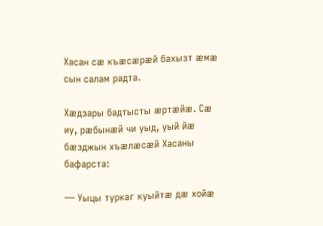Хасан сæ къæсæрæй бахызт æмæ сын салам радта.

Хæдзары бадтысты æртæйæ. Сæ иу, рæбынæй чи уыд, уый йæ бæзджын хъæлæсæй Хасаны бафарста:

— Уыцы туркаг куыйтæ дæ хойæ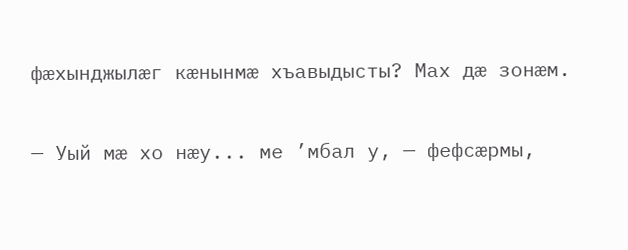фæхынджылæг кæнынмæ хъавыдысты? Мах дæ зонæм.

— Уый мæ хо нæу... ме ’мбал у, — фефсæрмы,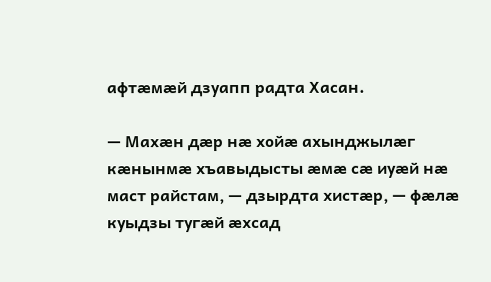афтæмæй дзуапп радта Хасан.

— Махæн дæр нæ хойæ ахынджылæг кæнынмæ хъавыдысты æмæ сæ иуæй нæ маст райстам, — дзырдта хистæр, — фæлæ куыдзы тугæй æхсад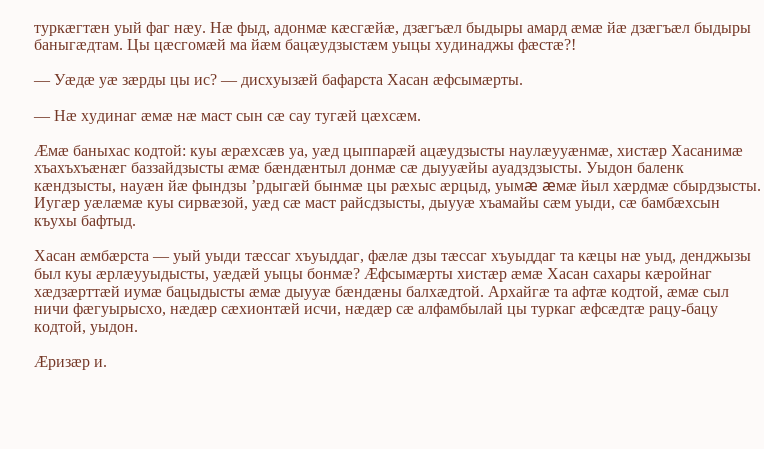туркæгтæн уый фаг нæу. Нæ фыд, адонмæ кæсгæйæ, дзæгъæл быдыры амард æмæ йæ дзæгъæл быдыры баныгæдтам. Цы цæсгомæй ма йæм бацæудзыстæм уыцы худинаджы фæстæ?!

— Уæдæ уæ зæрды цы ис? — дисхуызæй бафарста Хасан æфсымæрты.

— Нæ худинаг æмæ нæ маст сын сæ сау тугæй цæхсæм.

Æмæ баныхас кодтой: куы æрæхсæв уа, уæд цыппарæй ацæудзысты наулæууæнмæ, хистæр Хасанимæ хъахъхъæнæг баззайдзысты æмæ бæндæнтыл донмæ сæ дыууæйы ауадздзысты. Уыдон баленк кæндзысты, науæн йæ фындзы ’рдыгæй бынмæ цы рæхыс æрцыд, уымæ æмæ йыл хæрдмæ сбырдзысты. Иугæр уæлæмæ куы сирвæзой, уæд сæ маст райсдзысты, дыууæ хъамайы сæм уыди, сæ бамбæхсын къухы бафтыд.

Хасан æмбæрста — уый уыди тæссаг хъуыддаг, фæлæ дзы тæссаг хъуыддаг та кæцы нæ уыд, денджызы был куы æрлæууыдысты, уæдæй уыцы бонмæ? Æфсымæрты хистæр æмæ Хасан сахары кæройнаг хæдзæрттæй иумæ бацыдысты æмæ дыууæ бæндæны балхæдтой. Архайгæ та афтæ кодтой, æмæ сыл ничи фæгуырысхо, нæдæр сæхионтæй исчи, нæдæр сæ алфамбылай цы туркаг æфсæдтæ рацу-бацу кодтой, уыдон.

Æризæр и.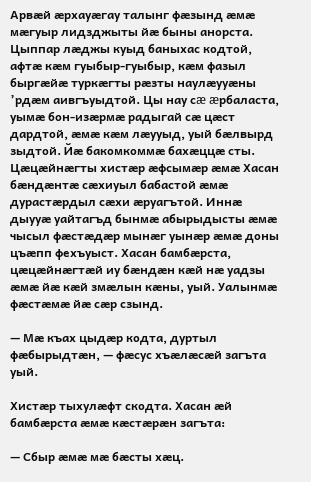Арвæй æрхауæгау талынг фæзынд æмæ мæгуыр лидзджыты йæ быны анорста. Цыппар лæджы куыд баныхас кодтой, афтæ кæм гуыбыр-гуыбыр, кæм фазыл быргæйæ туркæгты рæзты наулæууæны ’рдæм аивгъуыдтой. Цы нау сæ æрбаласта, уымæ бон-изæрмæ радыгай сæ цæст дардтой, æмæ кæм лæууыд, уый бæлвырд зыдтой. Йæ бакомкоммæ бахæццæ сты. Цæцæйнæгты хистæр æфсымæр æмæ Хасан бæндæнтæ сæхиуыл бабастой æмæ дурастæрдыл сæхи æруагътой. Иннæ дыууæ уайтагъд бынмæ абырыдысты æмæ чысыл фæстæдæр мынæг уынæр æмæ доны цъæпп фехъуыст. Хасан бамбæрста, цæцæйнæгтæй иу бæндæн кæй нæ уадзы æмæ йæ кæй змæлын кæны, уый. Уалынмæ фæстæмæ йæ сæр сзынд.

— Мæ къах цыдæр кодта, дуртыл фæбырыдтæн, — фæсус хъæлæсæй загъта уый.

Хистæр тыхулæфт скодта. Хасан æй бамбæрста æмæ кæстæрæн загъта:

— Сбыр æмæ мæ бæсты хæц.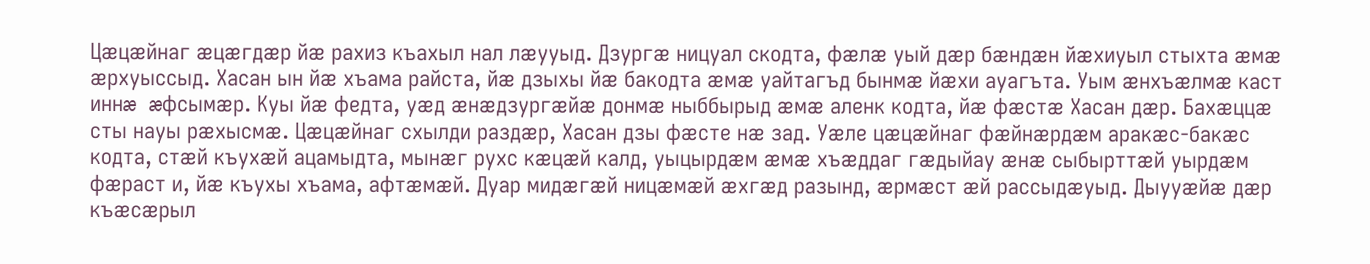Цæцæйнаг æцæгдæр йæ рахиз къахыл нал лæууыд. Дзургæ ницуал скодта, фæлæ уый дæр бæндæн йæхиуыл стыхта æмæ æрхуыссыд. Хасан ын йæ хъама райста, йæ дзыхы йæ бакодта æмæ уайтагъд бынмæ йæхи ауагъта. Уым æнхъæлмæ каст иннæ æфсымæр. Куы йæ федта, уæд æнæдзургæйæ донмæ ныббырыд æмæ аленк кодта, йæ фæстæ Хасан дæр. Бахæццæ сты науы рæхысмæ. Цæцæйнаг схылди раздæр, Хасан дзы фæсте нæ зад. Уæле цæцæйнаг фæйнæрдæм аракæс-бакæс кодта, стæй къухæй ацамыдта, мынæг рухс кæцæй калд, уыцырдæм æмæ хъæддаг гæдыйау æнæ сыбырттæй уырдæм фæраст и, йæ къухы хъама, афтæмæй. Дуар мидæгæй ницæмæй æхгæд разынд, æрмæст æй рассыдæуыд. Дыууæйæ дæр къæсæрыл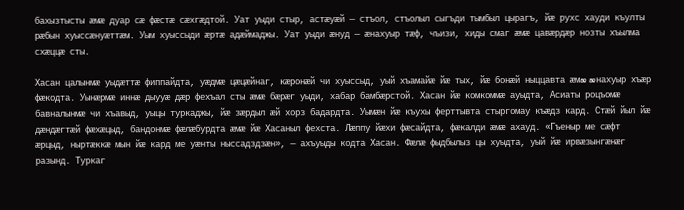бахызтысты æмæ дуар сæ фæстæ сæхгæдтой. Уат уыди стыр, астæуæй — стъол, стъолыл сыгъди тымбыл цырагъ, йæ рухс хауди къулты рæбын хуыссæнуæттæм. Уым хуыссыди æртæ адæймаджы. Уат уыди æнуд — æнахуыр тæф, чъизи, хиды смаг æмæ цавæрдæр нозты хъылма схæццæ сты.

Хасан цалынмæ уыдæттæ фиппайдта, уæдмæ цæцæйнаг, кæронæй чи хуыссыд, уый хъамайæ йæ тых, йæ бонæй ныццавта æмæ æнахуыр хъæр фæкодта. Уынæрмæ иннæ дыууæ дæр фехъал сты æмæ бæрæг уыди, хабар бамбæрстой. Хасан йæ комкоммæ ауыдта, Асиаты роцъомæ бавналынмæ чи хъавыд, уыцы туркаджы, йæ зæрдыл æй хорз бадардта. Уымæн йæ къухы ферттывта стыргомау къæдз кард. Стæй йыл йæ дæндæгтæй фæхæцыд, бандонмæ фæлæбурдта æмæ йæ Хасаныл фехста. Лæппу йæхи фæсайдта, фæкалди æмæ ахауд. «Гъеныр ме сæфт æрцыд, ныртæккæ мын йæ кард ме уæнты ныссадздзæн», — ахъуыды кодта Хасан. Фæлæ фыдбылыз цы хуыдта, уый йæ ирвæзынгæнæг разынд. Туркаг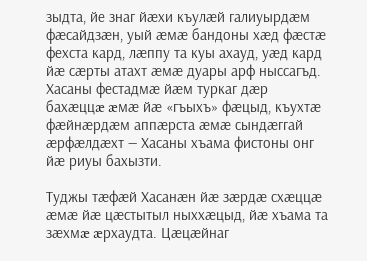зыдта, йе знаг йæхи къулæй галиуырдæм фæсайдзæн, уый æмæ бандоны хæд фæстæ фехста кард, лæппу та куы ахауд, уæд кард йæ сæрты атахт æмæ дуары арф ныссагъд. Хасаны фестадмæ йæм туркаг дæр бахæццæ æмæ йæ «гъыхъ» фæцыд, къухтæ фæйнæрдæм аппæрста æмæ сындæггай æрфæлдæхт — Хасаны хъама фистоны онг йæ риуы бахызти.

Туджы тæфæй Хасанæн йæ зæрдæ схæццæ æмæ йæ цæстытыл ныххæцыд, йæ хъама та зæхмæ æрхаудта. Цæцæйнаг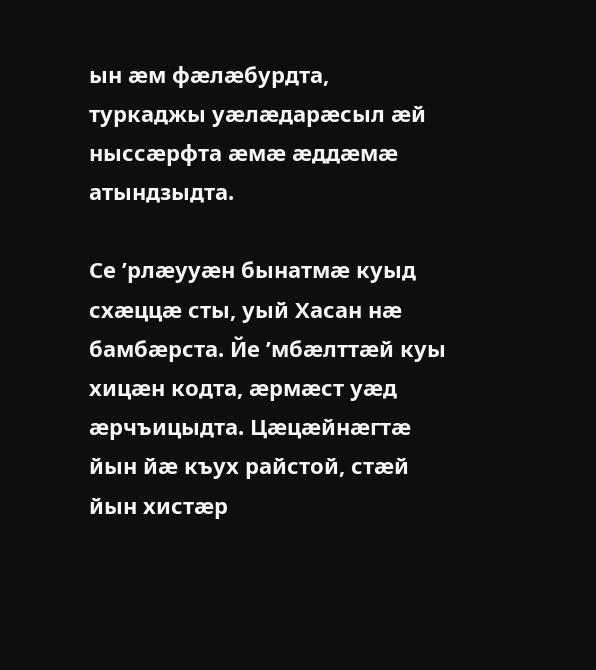ын æм фæлæбурдта, туркаджы уæлæдарæсыл æй ныссæрфта æмæ æддæмæ атындзыдта.

Се ’рлæууæн бынатмæ куыд схæццæ сты, уый Хасан нæ бамбæрста. Йе ’мбæлттæй куы хицæн кодта, æрмæст уæд æрчъицыдта. Цæцæйнæгтæ йын йæ къух райстой, стæй йын хистæр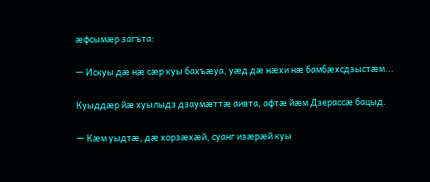æфсымæр загъта:

— Искуы дæ нæ сæр куы бахъæуа, уæд дæ нæхи нæ бамбæхсдзыстæм...

Куыддæр йæ хуылыдз дзаумæттæ аивта, афтæ йæм Дзерассæ бацыд.

— Кæм уыдтæ, дæ хорзæхæй, суанг изæрæй куы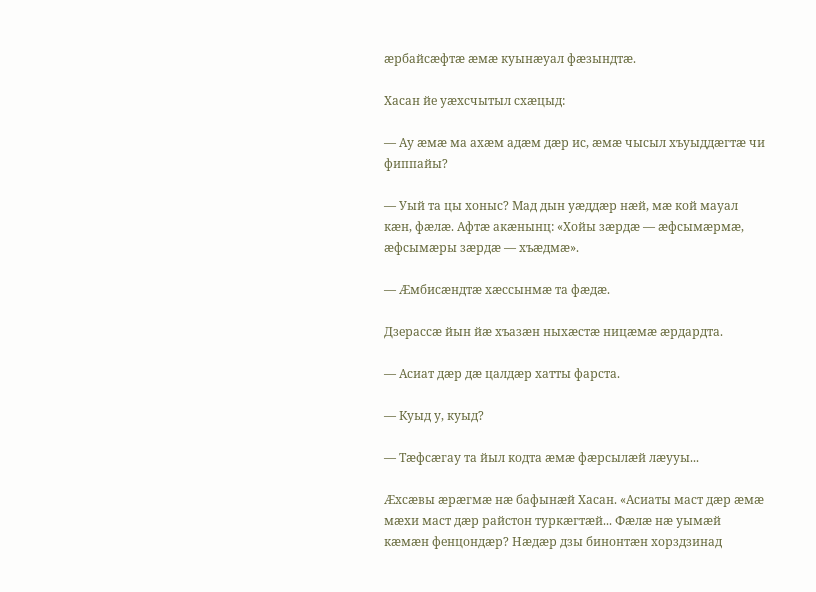æрбайсæфтæ æмæ куынæуал фæзындтæ.

Хасан йе уæхсчытыл схæцыд:

— Ау æмæ ма ахæм адæм дæр ис, æмæ чысыл хъуыддæгтæ чи фиппайы?

— Уый та цы хоныс? Мад дын уæддæр нæй, мæ кой мауал кæн, фæлæ. Афтæ акæнынц: «Хойы зæрдæ — æфсымæрмæ, æфсымæры зæрдæ — хъæдмæ».

— Æмбисæндтæ хæссынмæ та фæдæ.

Дзерассæ йын йæ хъазæн ныхæстæ ницæмæ æрдардта.

— Асиат дæр дæ цалдæр хатты фарста.

— Куыд у, куыд?

— Тæфсæгау та йыл кодта æмæ фæрсылæй лæууы...

Æхсæвы æрæгмæ нæ бафынæй Хасан. «Асиаты маст дæр æмæ мæхи маст дæр райстон туркæгтæй... Фæлæ нæ уымæй кæмæн фенцондæр? Нæдæр дзы бинонтæн хорздзинад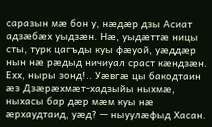саразын мæ бон у, нæдæр дзы Асиат адзæбæх уыдзæн. Нæ, уыдæттæ ницы сты, турк цагъды куы фæуой, уæддæр нын нæ рæдыд ничиуал сраст кæндзæн. Ехх, ныры зонд!.. Уæвгæ цы бакодтаин æз Дзæрæхмæт-хадзыйы ныхмæ, ныхасы бар дæр мæм куы нæ æрхаудтаид, уæд? — ныуулæфыд Хасан.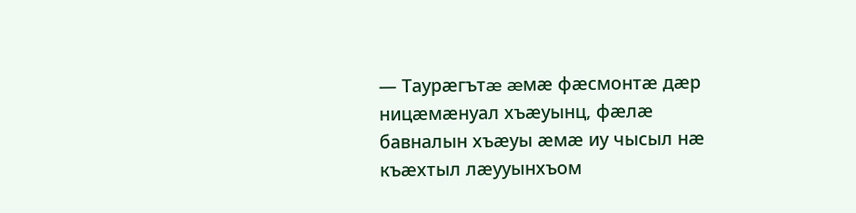— Таурæгътæ æмæ фæсмонтæ дæр ницæмæнуал хъæуынц, фæлæ бавналын хъæуы æмæ иу чысыл нæ къæхтыл лæууынхъом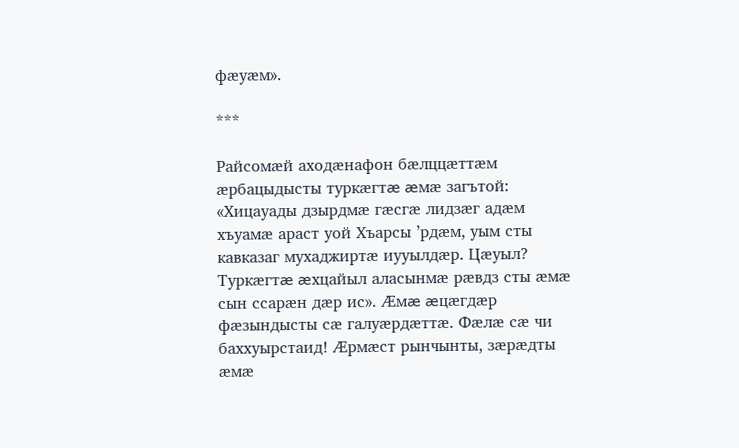фæуæм».

***

Райсомæй аходæнафон бæлццæттæм æрбацыдысты туркæгтæ æмæ загътой: «Хицауады дзырдмæ гæсгæ лидзæг адæм хъуамæ араст уой Хъарсы ’рдæм, уым сты кавказаг мухаджиртæ иууылдæр. Цæуыл? Туркæгтæ æхцайыл аласынмæ рæвдз сты æмæ сын ссарæн дæр ис». Æмæ æцæгдæр фæзындысты сæ галуæрдæттæ. Фæлæ сæ чи баххуырстаид! Æрмæст рынчынты, зæрæдты æмæ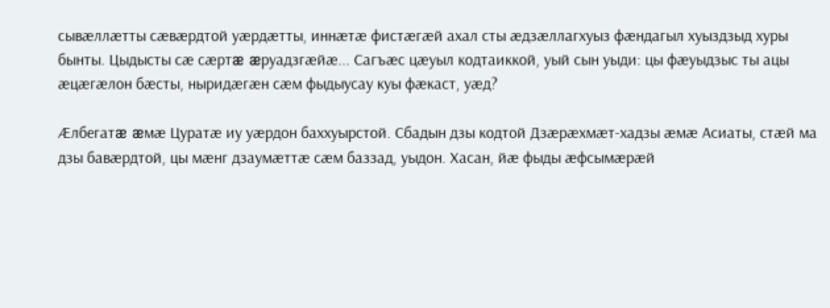сывæллæтты сæвæрдтой уæрдæтты, иннæтæ фистæгæй ахал сты æдзæллагхуыз фæндагыл хуыздзыд хуры бынты. Цыдысты сæ сæртæ æруадзгæйæ... Сагъæс цæуыл кодтаиккой, уый сын уыди: цы фæуыдзыс ты ацы æцæгæлон бæсты, ныридæгæн сæм фыдыусау куы фæкаст, уæд?

Æлбегатæ æмæ Цуратæ иу уæрдон баххуырстой. Сбадын дзы кодтой Дзæрæхмæт-хадзы æмæ Асиаты, стæй ма дзы бавæрдтой, цы мæнг дзаумæттæ сæм баззад, уыдон. Хасан, йæ фыды æфсымæрæй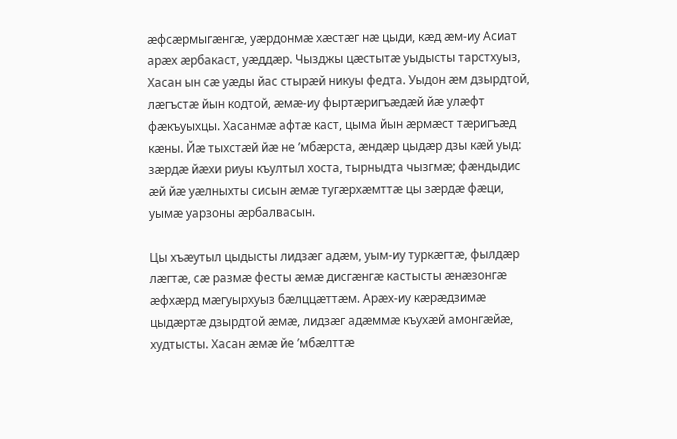æфсæрмыгæнгæ, уæрдонмæ хæстæг нæ цыди, кæд æм-иу Асиат арæх æрбакаст, уæддæр. Чызджы цæстытæ уыдысты тарстхуыз, Хасан ын сæ уæды йас стырæй никуы федта. Уыдон æм дзырдтой, лæгъстæ йын кодтой, æмæ-иу фыртæригъæдæй йæ улæфт фæкъуыхцы. Хасанмæ афтæ каст, цыма йын æрмæст тæригъæд кæны. Йæ тыхстæй йæ не ’мбæрста, æндæр цыдæр дзы кæй уыд: зæрдæ йæхи риуы къултыл хоста, тырныдта чызгмæ; фæндыдис æй йæ уæлныхты сисын æмæ тугæрхæмттæ цы зæрдæ фæци, уымæ уарзоны æрбалвасын.

Цы хъæутыл цыдысты лидзæг адæм, уым-иу туркæгтæ, фылдæр лæгтæ, сæ размæ фесты æмæ дисгæнгæ кастысты æнæзонгæ æфхæрд мæгуырхуыз бæлццæттæм. Арæх-иу кæрæдзимæ цыдæртæ дзырдтой æмæ, лидзæг адæммæ къухæй амонгæйæ, худтысты. Хасан æмæ йе ’мбæлттæ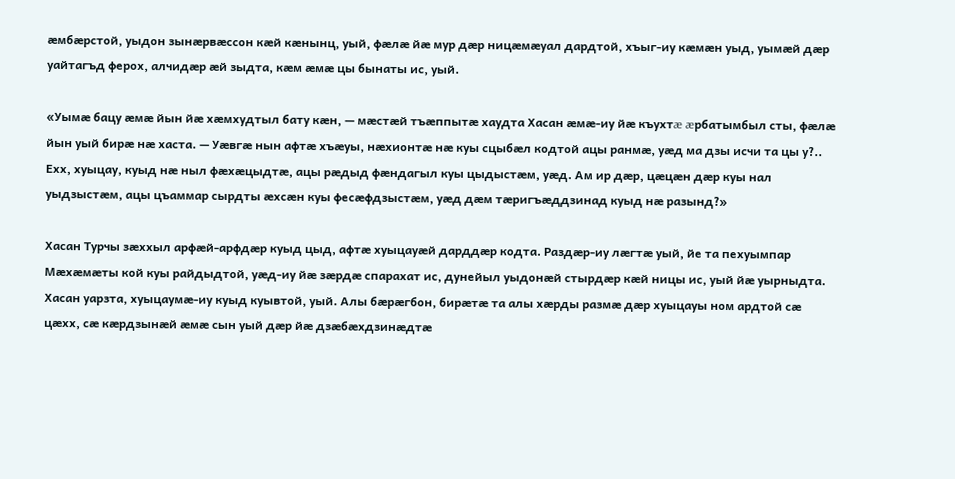æмбæрстой, уыдон зынæрвæссон кæй кæнынц, уый, фæлæ йæ мур дæр ницæмæуал дардтой, хъыг-иу кæмæн уыд, уымæй дæр уайтагъд ферох, алчидæр æй зыдта, кæм æмæ цы бынаты ис, уый.

«Уымæ бацу æмæ йын йæ хæмхудтыл бату кæн, — мæстæй тъæппытæ хаудта Хасан æмæ-иу йæ къухтæ æрбатымбыл сты, фæлæ йын уый бирæ нæ хаста. — Уæвгæ нын афтæ хъæуы, нæхионтæ нæ куы сцыбæл кодтой ацы ранмæ, уæд ма дзы исчи та цы у?.. Ехх, хуыцау, куыд нæ ныл фæхæцыдтæ, ацы рæдыд фæндагыл куы цыдыстæм, уæд. Ам ир дæр, цæцæн дæр куы нал уыдзыстæм, ацы цъаммар сырдты æхсæн куы фесæфдзыстæм, уæд дæм тæригъæддзинад куыд нæ разынд?»

Хасан Турчы зæххыл арфæй-арфдæр куыд цыд, афтæ хуыцауæй дарддæр кодта. Раздæр-иу лæгтæ уый, йе та пехуымпар Мæхæмæты кой куы райдыдтой, уæд-иу йæ зæрдæ спарахат ис, дунейыл уыдонæй стырдæр кæй ницы ис, уый йæ уырныдта. Хасан уарзта, хуыцаумæ-иу куыд куывтой, уый. Алы бæрæгбон, бирæтæ та алы хæрды размæ дæр хуыцауы ном ардтой сæ цæхх, сæ кæрдзынæй æмæ сын уый дæр йæ дзæбæхдзинæдтæ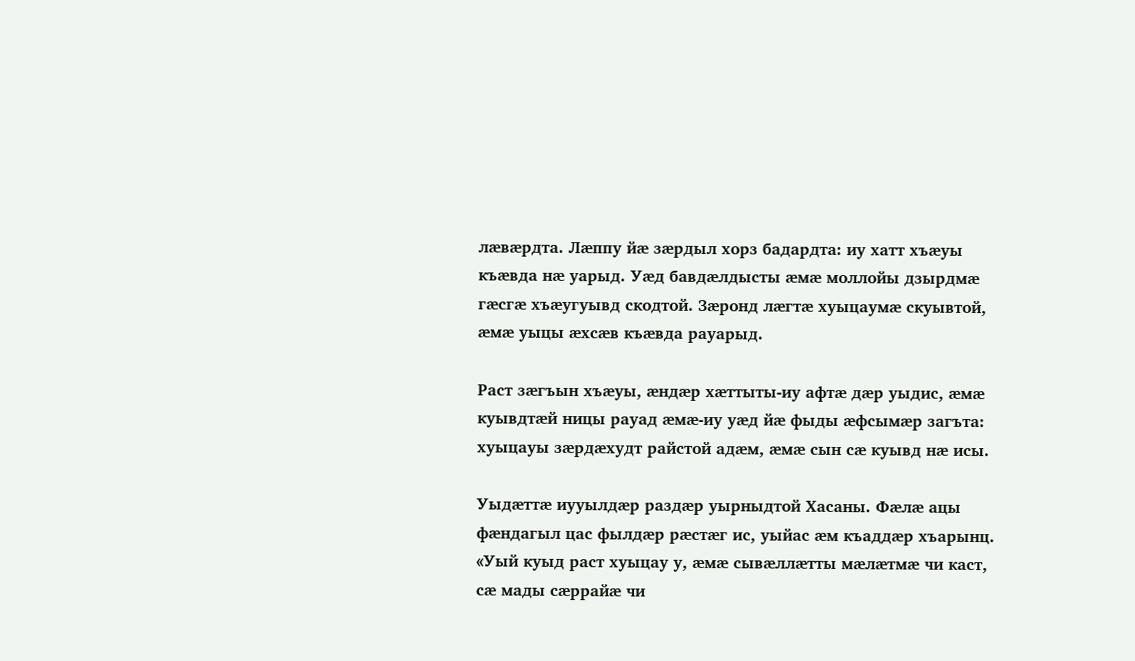лæвæрдта. Лæппу йæ зæрдыл хорз бадардта: иу хатт хъæуы къæвда нæ уарыд. Уæд бавдæлдысты æмæ моллойы дзырдмæ гæсгæ хъæугуывд скодтой. Зæронд лæгтæ хуыцаумæ скуывтой, æмæ уыцы æхсæв къæвда рауарыд.

Раст зæгъын хъæуы, æндæр хæттыты-иу афтæ дæр уыдис, æмæ куывдтæй ницы рауад æмæ-иу уæд йæ фыды æфсымæр загъта: хуыцауы зæрдæхудт райстой адæм, æмæ сын сæ куывд нæ исы.

Уыдæттæ иууылдæр раздæр уырныдтой Хасаны. Фæлæ ацы фæндагыл цас фылдæр рæстæг ис, уыйас æм къаддæр хъарынц. «Уый куыд раст хуыцау у, æмæ сывæллæтты мæлæтмæ чи каст, сæ мады сæррайæ чи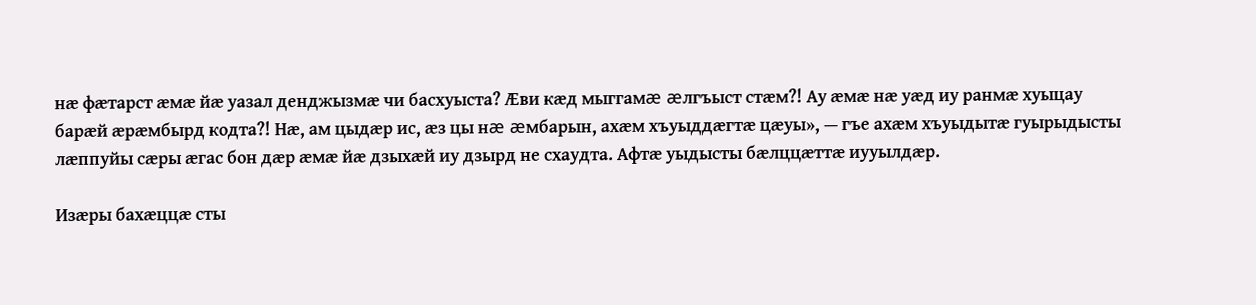нæ фæтарст æмæ йæ уазал денджызмæ чи басхуыста? Æви кæд мыггамæ æлгъыст стæм?! Ау æмæ нæ уæд иу ранмæ хуыцау барæй æрæмбырд кодта?! Нæ, ам цыдæр ис, æз цы нæ æмбарын, ахæм хъуыддæгтæ цæуы», — гъе ахæм хъуыдытæ гуырыдысты лæппуйы сæры æгас бон дæр æмæ йæ дзыхæй иу дзырд не схаудта. Афтæ уыдысты бæлццæттæ иууылдæр.

Изæры бахæццæ сты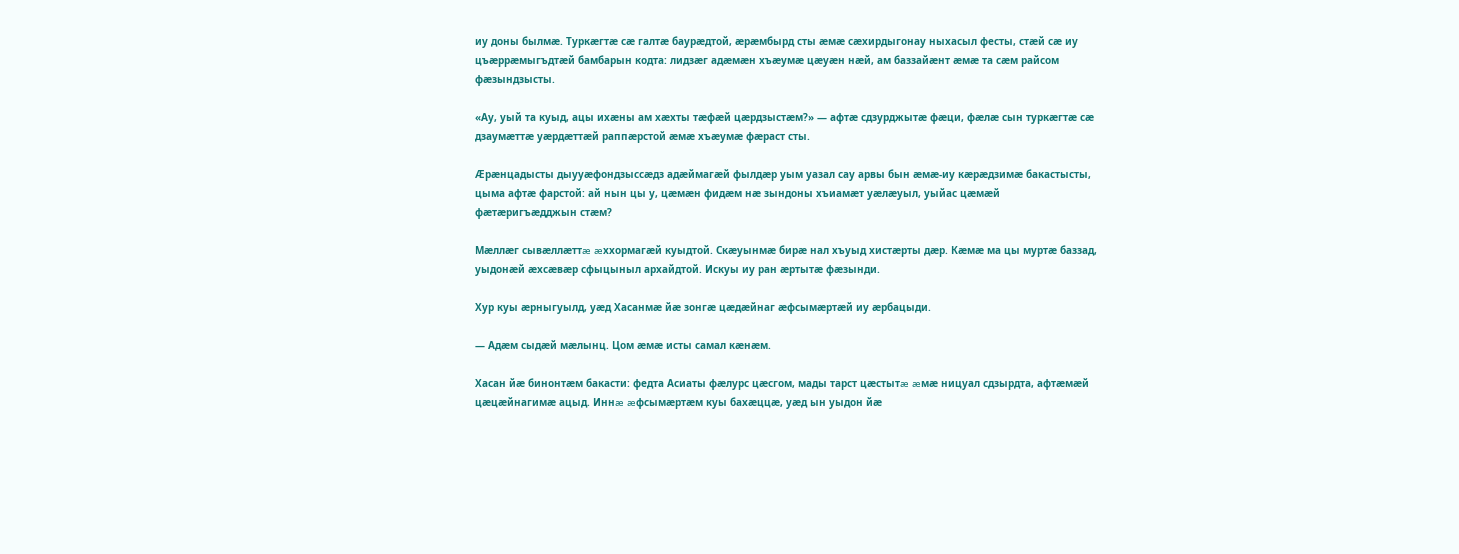иу доны былмæ. Туркæгтæ сæ галтæ баурæдтой, æрæмбырд сты æмæ сæхирдыгонау ныхасыл фесты, стæй сæ иу цъæррæмыгъдтæй бамбарын кодта: лидзæг адæмæн хъæумæ цæуæн нæй, ам баззайæнт æмæ та сæм райсом фæзындзысты.

«Ау, уый та куыд, ацы ихæны ам хæхты тæфæй цæрдзыстæм?» — афтæ сдзурджытæ фæци, фæлæ сын туркæгтæ сæ дзаумæттæ уæрдæттæй раппæрстой æмæ хъæумæ фæраст сты.

Æрæнцадысты дыууæфондзыссæдз адæймагæй фылдæр уым уазал сау арвы бын æмæ-иу кæрæдзимæ бакастысты, цыма афтæ фарстой: ай нын цы у, цæмæн фидæм нæ зындоны хъиамæт уæлæуыл, уыйас цæмæй фæтæригъæдджын стæм?

Мæллæг сывæллæттæ æххормагæй куыдтой. Скæуынмæ бирæ нал хъуыд хистæрты дæр. Кæмæ ма цы муртæ баззад, уыдонæй æхсæвæр сфыцыныл архайдтой. Искуы иу ран æртытæ фæзынди.

Хур куы æрныгуылд, уæд Хасанмæ йæ зонгæ цæдæйнаг æфсымæртæй иу æрбацыди.

— Адæм сыдæй мæлынц. Цом æмæ исты самал кæнæм.

Хасан йæ бинонтæм бакасти: федта Асиаты фæлурс цæсгом, мады тарст цæстытæ æмæ ницуал сдзырдта, афтæмæй цæцæйнагимæ ацыд. Иннæ æфсымæртæм куы бахæццæ, уæд ын уыдон йæ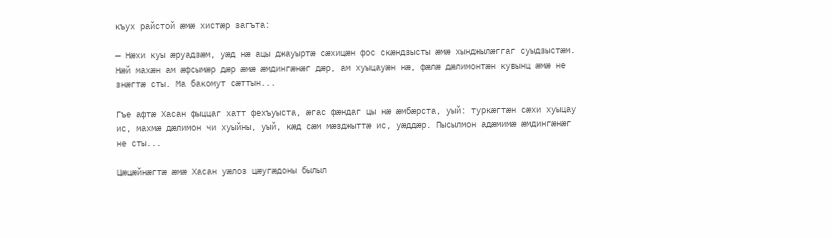къух райстой æмæ хистæр загъта:

— Нæхи куы æруадзæм, уæд нæ ацы джауыртæ сæхицæн фос скæндзысты æмæ хынджылæггаг суыдзыстæм. Нæй махæн ам æфсымæр дæр æмæ æмдингæнæг дæр, ам хуыцауæн нæ, фæлæ дæлимонтæн кувынц æмæ не знæгтæ сты. Ма бакомут сæттын...

Гъе афтæ Хасан фыццаг хатт фехъуыста, æгас фæндаг цы нæ æмбæрста, уый: туркæгтæн сæхи хуыцау ис, махмæ дæлимон чи хуыйны, уый, кæд сæм мæзджыттæ ис, уæддæр. Пысылмон адæмимæ æмдингæнæг не сты...

Цæцæйнæгтæ æмæ Хасан уæлоз цæугæдоны былыл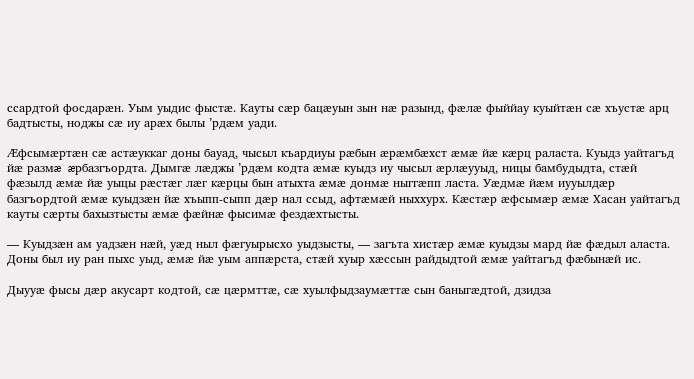ссардтой фосдарæн. Уым уыдис фыстæ. Кауты сæр бацæуын зын нæ разынд, фæлæ фыййау куыйтæн сæ хъустæ арц бадтысты, ноджы сæ иу арæх былы ’рдæм уади.

Æфсымæртæн сæ астæуккаг доны бауад, чысыл къардиуы рæбын æрæмбæхст æмæ йæ кæрц раласта. Куыдз уайтагъд йæ размæ æрбазгъордта. Дымгæ лæджы ’рдæм кодта æмæ куыдз иу чысыл æрлæууыд, ницы бамбудыдта, стæй фæзылд æмæ йæ уыцы рæстæг лæг кæрцы бын атыхта æмæ донмæ ныггæпп ласта. Уæдмæ йæм иууылдæр базгъордтой æмæ куыдзæн йæ хъыпп-сыпп дæр нал ссыд, афтæмæй ныххурх. Кæстæр æфсымæр æмæ Хасан уайтагъд кауты сæрты бахызтысты æмæ фæйнæ фысимæ фездæхтысты.

— Куыдзæн ам уадзæн нæй, уæд ныл фæгуырысхо уыдзысты, — загъта хистæр æмæ куыдзы мард йæ фæдыл аласта. Доны был иу ран пыхс уыд, æмæ йæ уым аппæрста, стæй хуыр хæссын райдыдтой æмæ уайтагъд фæбынæй ис.

Дыууæ фысы дæр акусарт кодтой, сæ цæрмттæ, сæ хуылфыдзаумæттæ сын баныгæдтой, дзидза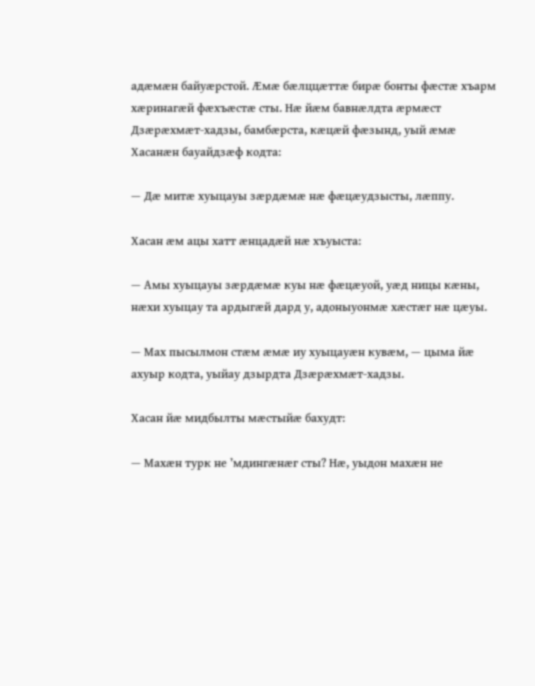адæмæн байуæрстой. Æмæ бæлццæттæ бирæ бонты фæстæ хъарм хæринагæй фæхъæстæ сты. Нæ йæм бавнæлдта æрмæст Дзæрæхмæт-хадзы, бамбæрста, кæцæй фæзынд, уый æмæ Хасанæн бауайдзæф кодта:

— Дæ митæ хуыцауы зæрдæмæ нæ фæцæудзысты, лæппу.

Хасан æм ацы хатт æнцадæй нæ хъуыста:

— Амы хуыцауы зæрдæмæ куы нæ фæцæуой, уæд ницы кæны, нæхи хуыцау та ардыгæй дард у, адоныуонмæ хæстæг нæ цæуы.

— Мах пысылмон стæм æмæ иу хуыцауæн кувæм, — цыма йæ ахуыр кодта, уыйау дзырдта Дзæрæхмæт-хадзы.

Хасан йæ мидбылты мæстыйæ бахудт:

— Махæн турк не ’мдингæнæг сты? Нæ, уыдон махæн не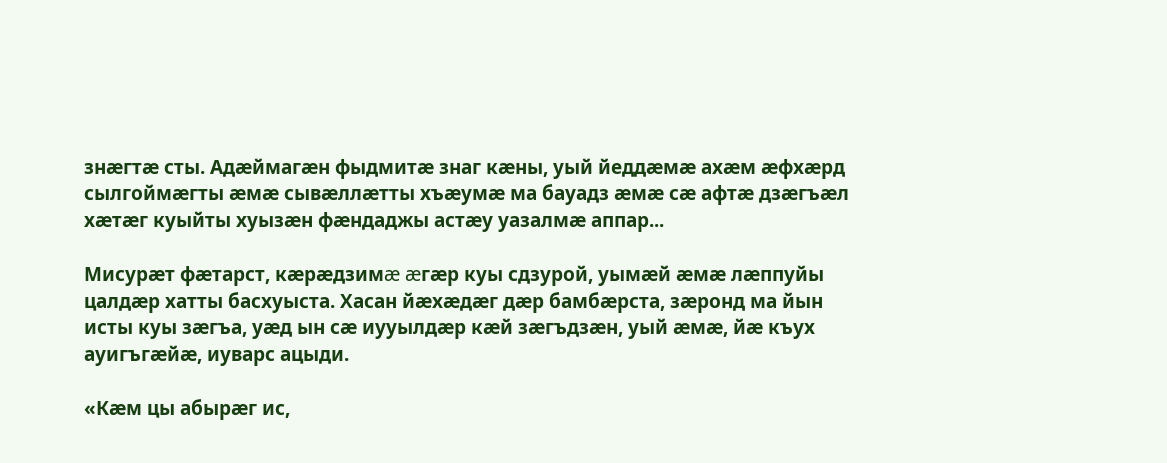знæгтæ сты. Адæймагæн фыдмитæ знаг кæны, уый йеддæмæ ахæм æфхæрд сылгоймæгты æмæ сывæллæтты хъæумæ ма бауадз æмæ сæ афтæ дзæгъæл хæтæг куыйты хуызæн фæндаджы астæу уазалмæ аппар...

Мисурæт фæтарст, кæрæдзимæ æгæр куы сдзурой, уымæй æмæ лæппуйы цалдæр хатты басхуыста. Хасан йæхæдæг дæр бамбæрста, зæронд ма йын исты куы зæгъа, уæд ын сæ иууылдæр кæй зæгъдзæн, уый æмæ, йæ къух ауигъгæйæ, иуварс ацыди.

«Кæм цы абырæг ис,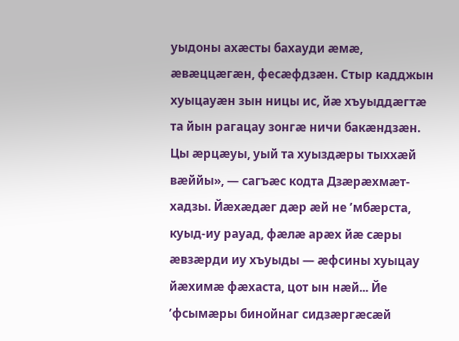уыдоны ахæсты бахауди æмæ, æвæццæгæн, фесæфдзæн. Стыр кадджын хуыцауæн зын ницы ис, йæ хъуыддæгтæ та йын рагацау зонгæ ничи бакæндзæн. Цы æрцæуы, уый та хуыздæры тыххæй вæййы», — сагъæс кодта Дзæрæхмæт-хадзы. Йæхæдæг дæр æй не ’мбæрста, куыд-иу рауад, фæлæ арæх йæ сæры æвзæрди иу хъуыды — æфсины хуыцау йæхимæ фæхаста, цот ын нæй... Йе ’фсымæры бинойнаг сидзæргæсæй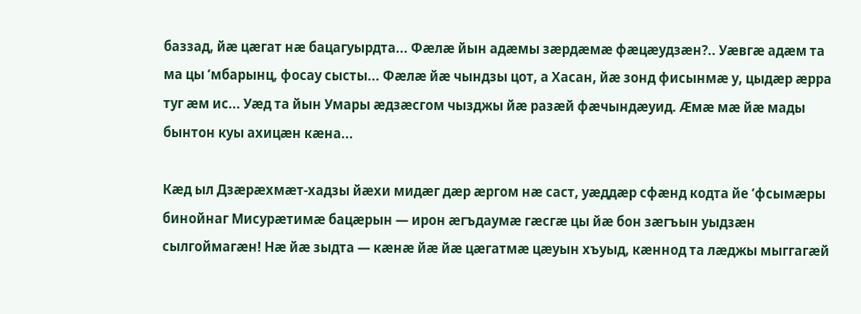баззад, йæ цæгат нæ бацагуырдта... Фæлæ йын адæмы зæрдæмæ фæцæудзæн?.. Уæвгæ адæм та ма цы ’мбарынц, фосау сысты... Фæлæ йæ чындзы цот, а Хасан, йæ зонд фисынмæ у, цыдæр æрра туг æм ис... Уæд та йын Умары æдзæсгом чызджы йæ разæй фæчындæуид. Æмæ мæ йæ мады бынтон куы ахицæн кæна...

Кæд ыл Дзæрæхмæт-хадзы йæхи мидæг дæр æргом нæ саст, уæддæр сфæнд кодта йе ’фсымæры бинойнаг Мисурæтимæ бацæрын — ирон æгъдаумæ гæсгæ цы йæ бон зæгъын уыдзæн сылгоймагæн! Нæ йæ зыдта — кæнæ йæ йæ цæгатмæ цæуын хъуыд, кæннод та лæджы мыггагæй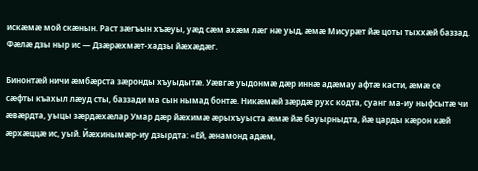искæмæ мой скæнын. Раст зæгъын хъæуы, уæд сæм ахæм лæг нæ уыд, æмæ Мисурæт йæ цоты тыххæй баззад. Фæлæ дзы ныр ис — Дзæрæхмæт-хадзы йæхæдæг.

Бинонтæй ничи æмбæрста зæронды хъуыдытæ. Уæвгæ уыдонмæ дæр иннæ адæмау афтæ касти, æмæ се сæфты къахыл лæуд сты, баззади ма сын нымад бонтæ. Никæмæй зæрдæ рухс кодта, суанг ма-иу ныфсытæ чи æвæрдта, уыцы зæрдæхæлар Умар дæр йæхимæ æрыхъуыста æмæ йæ бауырныдта, йæ царды кæрон кæй æрхæццæ ис, уый. Йæхинымæр-иу дзырдта: «Ей, æнамонд адæм,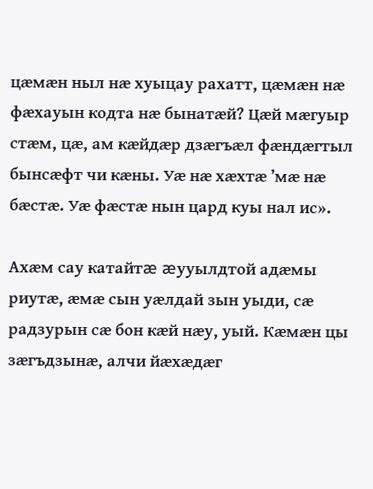цæмæн ныл нæ хуыцау рахатт, цæмæн нæ фæхауын кодта нæ бынатæй? Цæй мæгуыр стæм, цæ, ам кæйдæр дзæгъæл фæндæгтыл бынсæфт чи кæны. Уæ нæ хæхтæ ’мæ нæ бæстæ. Уæ фæстæ нын цард куы нал ис».

Ахæм сау катайтæ æууылдтой адæмы риутæ, æмæ сын уæлдай зын уыди, сæ радзурын сæ бон кæй нæу, уый. Кæмæн цы зæгъдзынæ, алчи йæхæдæг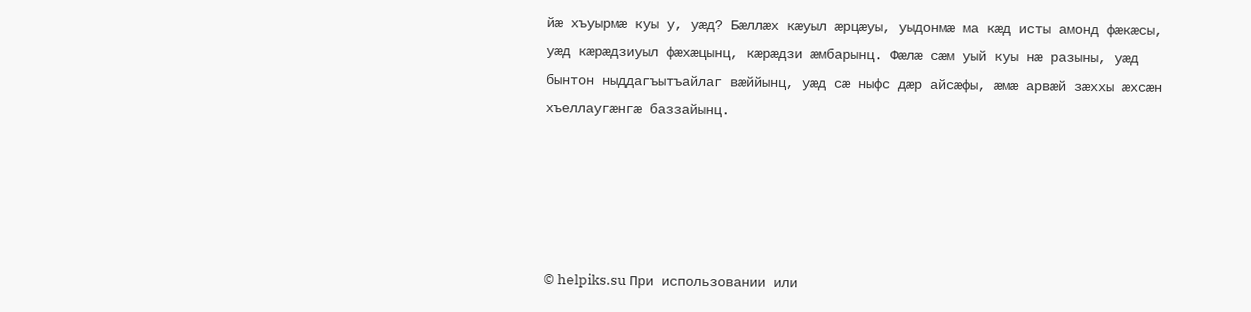йæ хъуырмæ куы у, уæд? Бæллæх кæуыл æрцæуы, уыдонмæ ма кæд исты амонд фæкæсы, уæд кæрæдзиуыл фæхæцынц, кæрæдзи æмбарынц. Фæлæ сæм уый куы нæ разыны, уæд бынтон ныддагъытъайлаг вæййынц, уæд сæ ныфс дæр айсæфы, æмæ арвæй зæххы æхсæн хъеллаугæнгæ баззайынц.





© helpiks.su При использовании или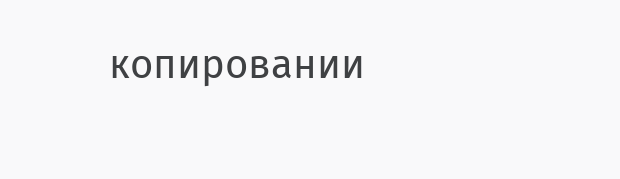копировании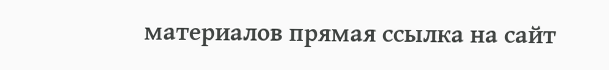материалов прямая ссылка на сайт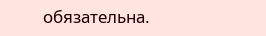обязательна.